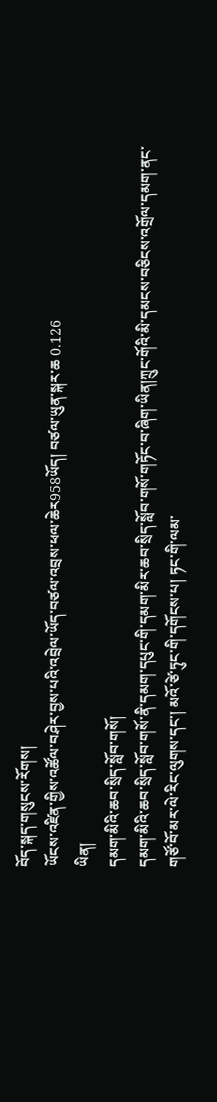བོད་སྐད་གསུངས་རོགས།
ཡོངས་འཛིན་གྱིས་འཚོལ་བཤེར་བྱས་པའི་འབྲེལ་ཡོད་བཙལ་འབྲས་ཕལ་ཆེར958ཡོད། བཙལ་ཡུན་སྐར་ཆ 0.126
ཡིན།
དམག་མིའི་ཆབ་སྲིད་སློབ་གསོ།
དམག་མིའི་ཆབ་སྲིད་སློབ་གསོ་ནི་དམག་དཔུང་གི་དམག་མིར་ཆབ་སྲིད་སློབ་གསོ་གཏོང་བ་ཞིག་ཡིན།ཀྲུང་གོའི་མི་དམངས་བཅིངས་འགྲོལ་དམག་ནང་གཙོ་བོ་མར་ལེ་རིང་ལུགས་དང་། མའོ་ཙེ་ཏུང་གི་དགོངས་པ། ཏང་གི་ལམ་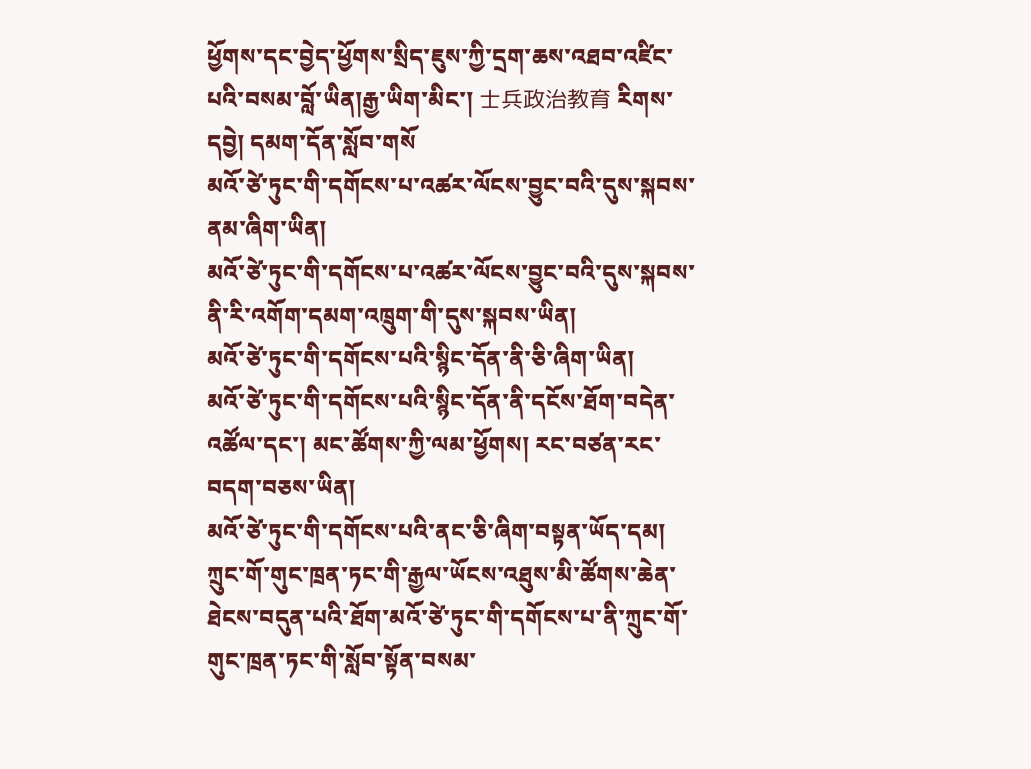ཕྱོགས་དང་བྱེད་ཕྱོགས་སྲིད་ཇུས་ཀྱི་དྲག་ཆས་འཐབ་འཛིང་པའི་བསམ་བློ་ཡིན།རྒྱ་ཡིག་མིང་། 士兵政治教育 རིགས་དབྱེ། དམག་དོན་སློབ་གསོ
མའོ་ཙེ་ཏུང་གི་དགོངས་པ་འཚར་ལོངས་བྱུང་བའི་དུས་སྐབས་ནམ་ཞིག་ཡིན།
མའོ་ཙེ་ཏུང་གི་དགོངས་པ་འཚར་ལོངས་བྱུང་བའི་དུས་སྐབས་ནི་རི་འགོག་དམག་འཁྲུག་གི་དུས་སྐབས་ཡིན།
མའོ་ཙེ་ཏུང་གི་དགོངས་པའི་སྙིང་དོན་ནི་ཅི་ཞིག་ཡིན།
མའོ་ཙེ་ཏུང་གི་དགོངས་པའི་སྙིང་དོན་ནི་དངོས་ཐོག་བདེན་འཚོལ་དང་། མང་ཚོགས་ཀྱི་ལམ་ཕྱོགས། རང་བཙན་རང་བདག་བཅས་ཡིན།
མའོ་ཙེ་ཏུང་གི་དགོངས་པའི་ནང་ཅི་ཞིག་བསྟན་ཡོད་དམ།
ཀྲུང་གོ་གུང་ཁྲན་ཏང་གི་རྒྱལ་ཡོངས་འཐུས་མི་ཚོགས་ཆེན་ཐེངས་བདུན་པའི་ཐོག་མའོ་ཙེ་ཏུང་གི་དགོངས་པ་ནི་ཀྲུང་གོ་གུང་ཁྲན་ཏང་གི་སློབ་སྟོན་བསམ་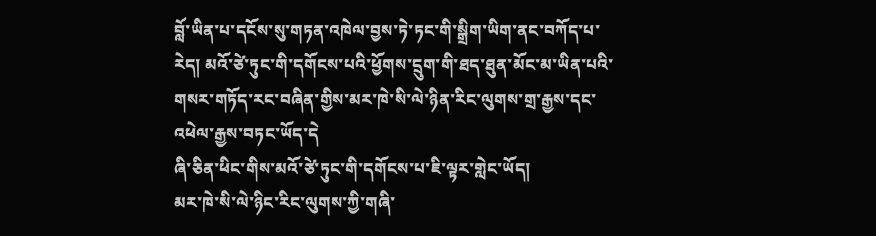བློ་ཡིན་པ་དངོས་སུ་གཏན་འཁེལ་བྱས་ཏེ་ཏང་གི་སྒྲིག་ཡིག་ནང་བཀོད་པ་རེད། མའོ་ཙེ་ཏུང་གི་དགོངས་པའི་ཕྱོགས་དྲུག་གི་ཐད་ཐུན་མོང་མ་ཡིན་པའི་གསར་གཏོད་རང་བཞིན་གྱིས་མར་ཁེ་སི་ལེ་ཉིན་རིང་ལུགས་གྲ་རྒྱས་དང་འཕེལ་རྒྱས་བཏང་ཡོད་དེ
ཞི་ཅིན་ཕིང་གིས་མའོ་ཙེ་ཏུང་གི་དགོངས་པ་ཇི་ལྟར་གླེང་ཡོད།
མར་ཁེ་སི་ལེ་ཉིང་རིང་ལུགས་ཀྱི་གཞི་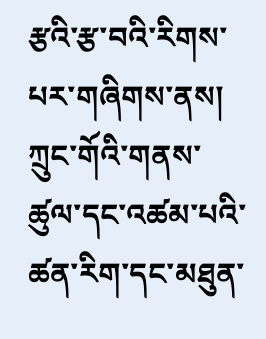རྩའི་རྩ་བའི་རིགས་པར་གཞིགས་ནས། ཀྲུང་གོའི་གནས་ཚུལ་དང་འཚམ་པའི་ཚན་རིག་དང་མཐུན་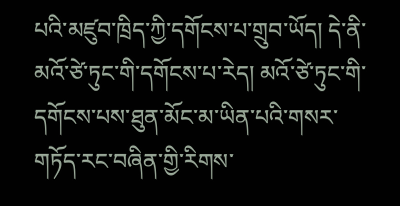པའི་མཛུབ་ཁྲིད་ཀྱི་དགོངས་པ་གྲུབ་ཡོད། དེ་ནི་མའོ་ཙེ་ཏུང་གི་དགོངས་པ་རེད། མའོ་ཙེ་ཏུང་གི་དགོངས་པས་ཐུན་མོང་མ་ཡིན་པའི་གསར་གཏོད་རང་བཞིན་གྱི་རིགས་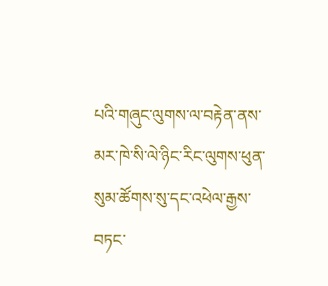པའི་གཞུང་ལུགས་ལ་བརྟེན་ནས་མར་ཁེ་སི་ལེ་ཉིང་རིང་ལུགས་ཕུན་སུམ་ཚོགས་སུ་དང་འཕེལ་རྒྱས་བཏང་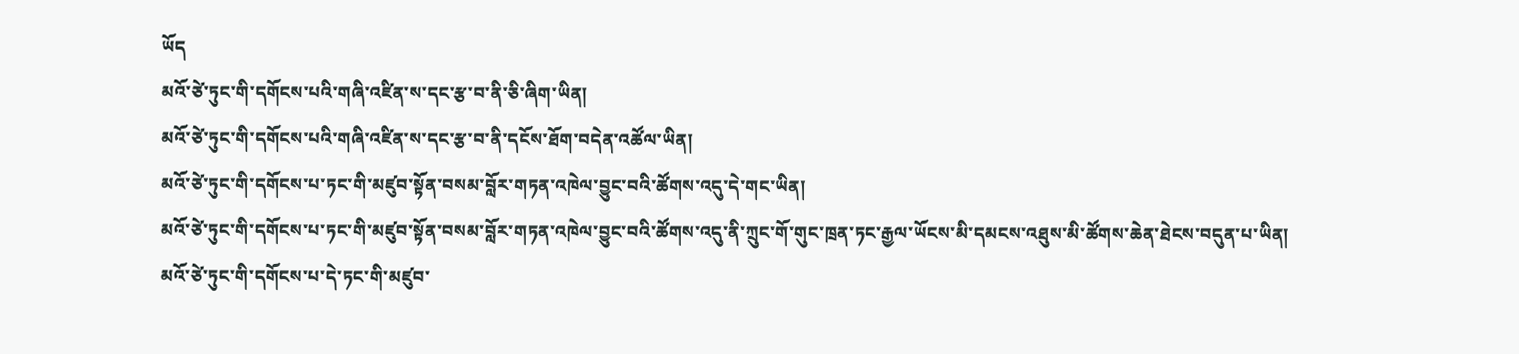ཡོད
མའོ་ཙེ་ཏུང་གི་དགོངས་པའི་གཞི་འཛིན་ས་དང་རྩ་བ་ནི་ཅི་ཞིག་ཡིན།
མའོ་ཙེ་ཏུང་གི་དགོངས་པའི་གཞི་འཛིན་ས་དང་རྩ་བ་ནི་དངོས་ཐོག་བདེན་འཚོལ་ཡིན།
མའོ་ཙེ་ཏུང་གི་དགོངས་པ་ཏང་གི་མཛུབ་སྟོན་བསམ་བློར་གཏན་འཁེལ་བྱུང་བའི་ཚོགས་འདུ་དེ་གང་ཡིན།
མའོ་ཙེ་ཏུང་གི་དགོངས་པ་ཏང་གི་མཛུབ་སྟོན་བསམ་བློར་གཏན་འཁེལ་བྱུང་བའི་ཚོགས་འདུ་ནི་ཀྲུང་གོ་གུང་ཁྲན་ཏང་རྒྱལ་ཡོངས་མི་དམངས་འཐུས་མི་ཚོགས་ཆེན་ཐེངས་བདུན་པ་ཡིན།
མའོ་ཙེ་ཏུང་གི་དགོངས་པ་དེ་ཏང་གི་མཛུབ་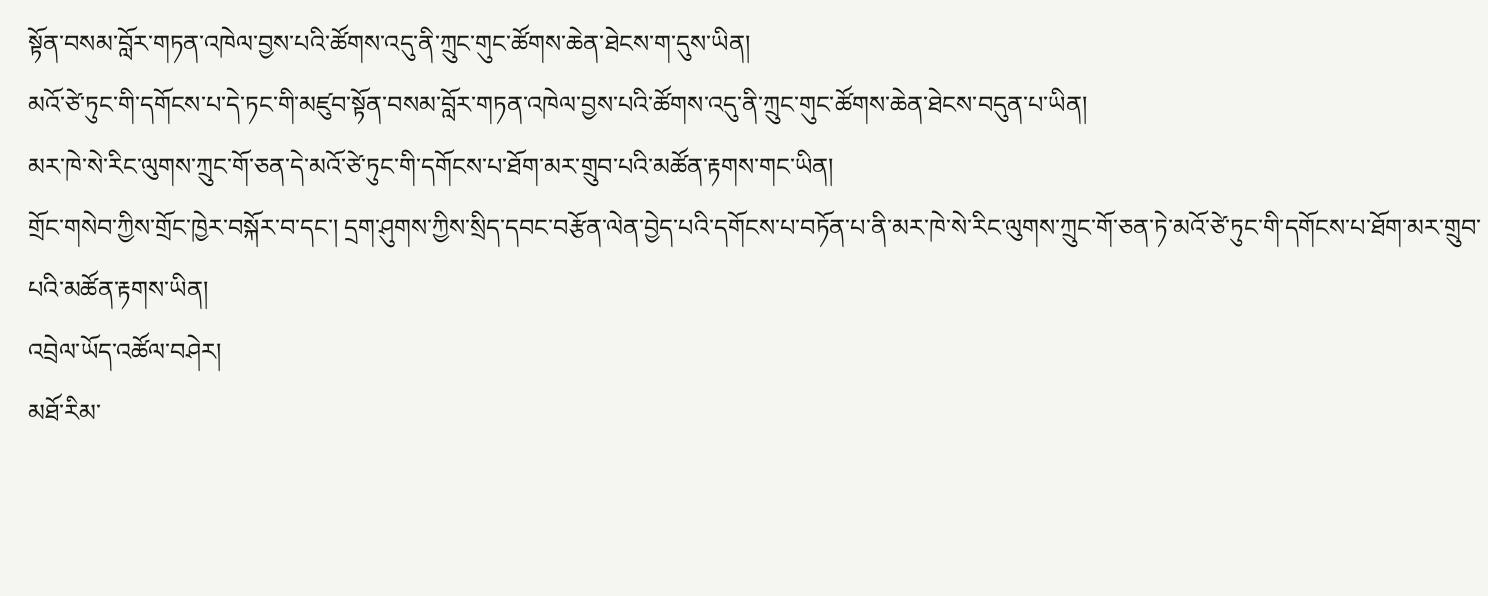སྟོན་བསམ་བློར་གཏན་འཁེལ་བྱས་པའི་ཚོགས་འདུ་ནི་ཀྲུང་གུང་ཚོགས་ཆེན་ཐེངས་ག་དུས་ཡིན།
མའོ་ཙེ་ཏུང་གི་དགོངས་པ་དེ་ཏང་གི་མཛུབ་སྟོན་བསམ་བློར་གཏན་འཁེལ་བྱས་པའི་ཚོགས་འདུ་ནི་ཀྲུང་གུང་ཚོགས་ཆེན་ཐེངས་བདུན་པ་ཡིན།
མར་ཁེ་སེ་རིང་ལུགས་ཀྲུང་གོ་ཅན་དེ་མའོ་ཙེ་ཏུང་གི་དགོངས་པ་ཐོག་མར་གྲུབ་པའི་མཚོན་རྟགས་གང་ཡིན།
གྲོང་གསེབ་ཀྱིས་གྲོང་ཁྱེར་བསྐོར་བ་དང་། དྲག་ཤུགས་ཀྱིས་སྲིད་དབང་བརྩོན་ལེན་བྱེད་པའི་དགོངས་པ་བཏོན་པ་ནི་མར་ཁེ་སེ་རིང་ལུགས་ཀྲུང་གོ་ཅན་ཏེ་མའོ་ཙེ་ཏུང་གི་དགོངས་པ་ཐོག་མར་གྲུབ་པའི་མཚོན་རྟགས་ཡིན།
འབྲེལ་ཡོད་འཚོལ་བཤེར།
མཐོ་རིམ་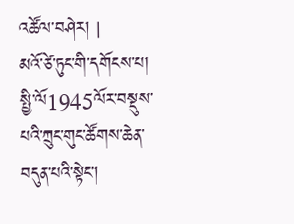འཚོལ་བཤེར། |
མའོ་ཙེ་ཏུང་གི་དགོངས་པ།
སྤྱི་ལོ1945ལོར་བསྡུས་པའི་ཀྲུང་གུང་ཚོགས་ཆེན་བདུན་པའི་སྟེང་།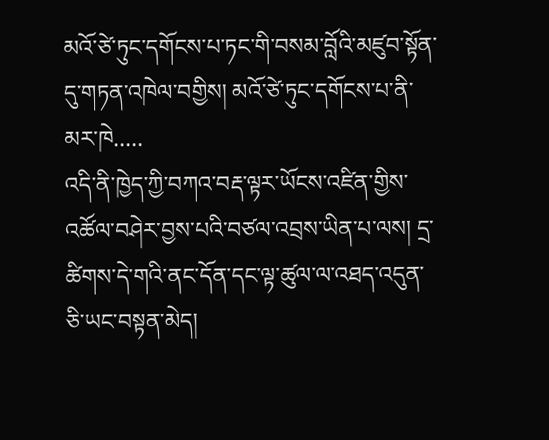མའོ་ཙེ་ཏུང་དགོངས་པ་ཏང་གི་བསམ་བློའི་མཛུབ་སྟོན་དུ་གཏན་འཁེལ་བགྱིས། མའོ་ཙེ་ཏུང་དགོངས་པ་ནི་མར་ཁེ.....
འདི་ནི་ཁྱེད་ཀྱི་བཀའ་བརྡ་ལྟར་ཡོངས་འཛིན་གྱིས་འཚོལ་བཤེར་བྱས་པའི་བཙལ་འབྲས་ཡིན་པ་ལས། དྲ་ཚིགས་དེ་གའི་ནང་དོན་དང་ལྟ་ཚུལ་ལ་འཐད་འདུན་ཅི་ཡང་བསྟན་མེད།